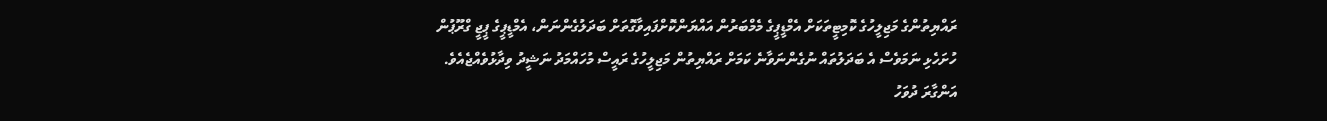ރައްޔިތުންގެ މަޖިލީހުގެ ކޮމިޓީތަކަށް އެމްޑީޕީގެ މެމްބަރުން އައްޔަންކޮށްފައިވާގޮތަށް ބަދަލުގެންނަން، އެމްޑީޕީގެ ޕީޖީ ގްރޫޕުން ހުށަހެޅި ނަމަވެސް އެ ބަދަލުތައް ނުގެންނަވާނެ ކަމަށް ރައްޔިތުން މަޖިލީހުގެ ރައީސް މުހައްމަދު ނަޝީދު ވިދާޅުވެއްޖެއެވެ.
އަންގާރަ ދުވަހު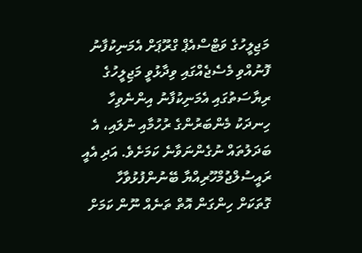މަޖިލީހުގެ ވަޓްސްއެޕް ގްރޫޕަށް އެމަނިކުފާނު ފޮނުއްވި މެސެޖެއްގައި ވިދާޅުވީ މަޖިލީހުގެ ރިޔާސަތުގައި އެމަނިކުފާނު އިންނެވިހާ ހިނދަކު މެންބަރުންގެ ރުހުމާއި ނުލައި، އެ ބަދަލުތައް ނުގެންނަވާނެ ކަމަށެވެ. އަދި އެއީ ރައީސުލްޖުމްހޫރިއްޔާ ބޭނުންފުޅުވާހާ ގޮތަކަށް ހިންގަން އޮތް ތަނެއް ނޫން ކަމަށް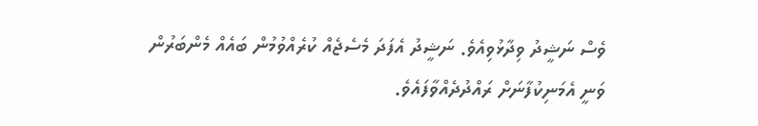ވެސް ނަޝީދު ވިދާޅުވިއެވެ. ނަޝީދު އެފަދަ މެސެޖެއް ކުރެއްވުމުން ބައެއް މެންބަރުން ވަނީ އެމަނިކުފާނަށް ރައްދުދެއްވާފައެވެ.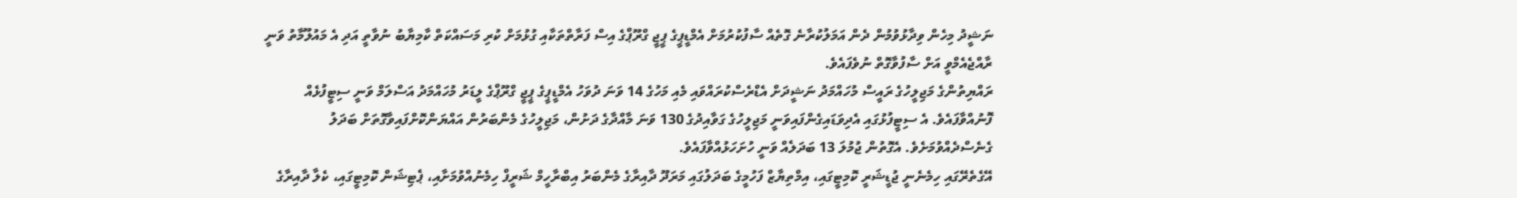ނަޝީދު މިހެން ވިދާޅުވުމުން ދެން އަމަލުކުރާނެ ގޮތެއް ސާފުކުރުމަށް އެމްޑީޕީގެ ޕީޖީ ގްރޫޕްގެ އިސް ފަރާތްތަކާއި ގުޅުމަށް ކުރި މަސައްކަތް ކާމިޔާބު ނުވާތީ އަދި އެ މައުލޫމާތު ވަނީ ރާއްޖެއެމްވީ އަށް ސާފުވާގޮތް ނުވެފައެވެ.
ރައްޔިތުންގެ މަޖިލީހުގެ ރައީސް މުހައްމަދު ނަޝީދަށް އެޑްރެސްކުރައްވައި މެއި މަހުގެ 14 ވަނަ ދުވަހު އެމްޑީޕީގެ ޕީޖީ ގްރޫޕްގެ ލީޑަރު މުހައްމަދު އަސްލަމް ވަނީ ސިޓީފުޅެއް ފޮނުއްވާފައެވެ. އެ ސިޓީފުޅުގައި އެދިވަޑައިގެންފައިވަނީ މަޖިލީހުގެ ގަވާއިދުގެ 130 ވަނަ މާއްދާގެ ދަށުން، މަޖިލީހުގެ މެންބަރުން އައްޔަންކޮށްފައިވާގޮތަށް ބަދަލު ގެނެސްދެއްވުމަށެވެ. އެގޮތުން ޖުމުލަ 13 ބަދަލެއް ވަނީ ހުށަހަޅުއްވާފައެވެ.
އޭގެތެރޭގައި ހިމެނެނީ ޖުޑީޝަރީ ކޮމިޓީގައި، އިމްތިޔާޒް ފަހުމީގެ ބަދަލުގައި މަރަދޫ ދާއިރާގެ މެންބަރު އިބްރާހީމް ޝަރީފް ހިމެނުއްވުމަށާއި، ޕެޓިޝަން ކޮމިޓީގައި، ކެލާ ދާއިރާގެ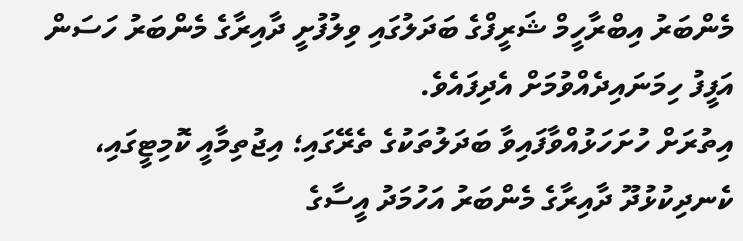މެންބަރު އިބްރާހީމް ޝަރީފްގެ ބަދަލުގައި ވިލުފުށީ ދާއިރާގެ މެންބަރު ހަސަން އަފީފު ހިމަނައިދެއްވުމަށް އެދިފައެވެ.
އިތުރަށް ހުށަހަޅުއްވާފައިވާ ބަދަލުތަކުގެ ތެރޭގައި؛ އިޖުތިމާއީ ކޮމިޓީގައި، ކެނދިކުޅުދޫ ދާއިރާގެ މެންބަރު އަހުމަދު އީސާގެ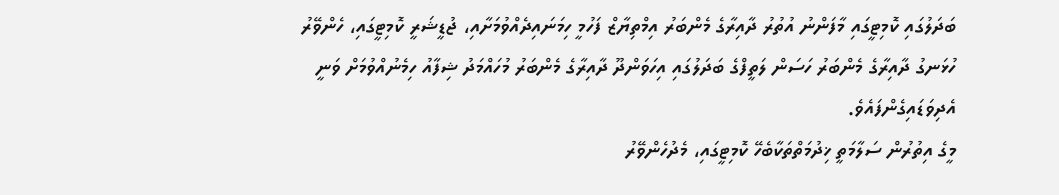ބަދަލުގައި ކޮމިޓީގައި މާފަންނު އުތުރު ދާއިރާގެ މެންބަރު އިމްތިޔާޒް ފަހުމީ ހިމަނައިދެއްވުމަށާއި، ޖުޑީޝަރީ ކޮމިޓީގައި، ހެންވޭރު ހުޅަނގު ދާއިރާގެ މެންބަރު ހަސަން ލަތީފްގެ ބަދަލުގައި އިހަވަންދޫ ދާއިރާގެ މެންބަރު މުހައްމަދު ޝިފާއު ހިމެނުއްވުމަށް ވަނީ އެދިވަޑައިގެންފައެވެ.
މީގެ އިތުރުން ސަލާމަތީ ޚިދުމަތްތަކާބެހޭ ކޮމިޓީގައި، މެދުހެންވޭރު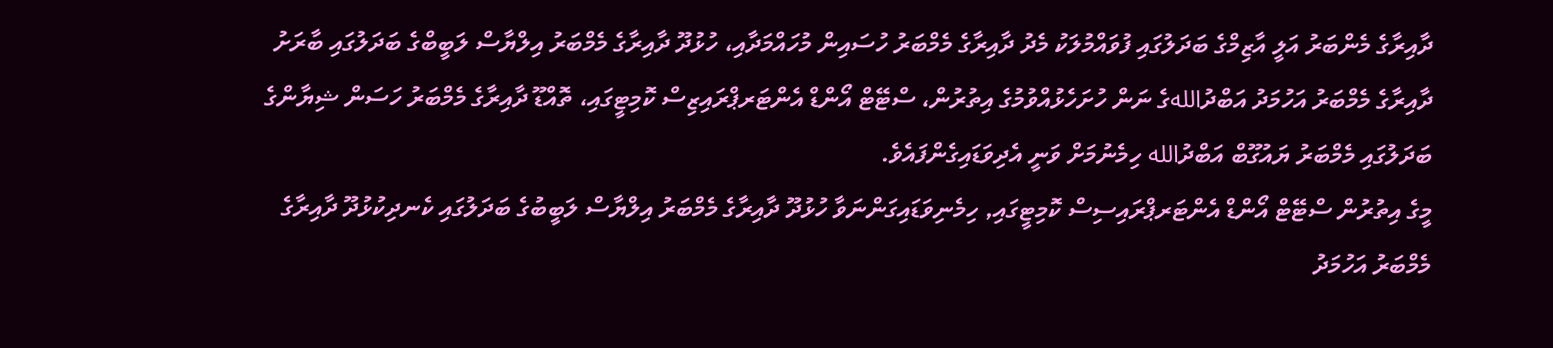ދާއިރާގެ މެންބަރު އަލީ އާޒިމްގެ ބަދަލުގައި ފުވައްމުލަކު މެދު ދާއިރާގެ މެމްބަރު ހުސައިން މުހައްމަދާއި، ހުޅުދޫ ދާއިރާގެ މެމްބަރު އިލްޔާސް ލަބީބްގެ ބަދަލުގައި ބާރަށު ދާއިރާގެ މެމްބަރު އަހުމަދު އަބްދުاللهގެ ނަން ހުށަހެޅުއްވުމުގެ އިތުރުން، ސްޓޭޓް އޯންޑް އެންޓަރޕްރައިޒިސް ކޮމިޓީގައި، ތޮއްޑޫ ދާއިރާގެ މެމްބަރު ހަސަން ޝިޔާންގެ ބަދަލުގައި މެމްބަރު ޔައުގޫބް އަބްދުالله ހިމެނުމަށް ވަނީ އެދިވަޑައިގެންފައެވެ.
މީގެ އިތުރުން ސްޓޭޓް އޯންޑް އެންޓަރޕްރައިސިސް ކޮމިޓީގައި, ހިމެނިވަޑައިގަންނަވާ ހުޅުދޫ ދާއިރާގެ މެމްބަރު އިލްޔާސް ލަބީބުގެ ބަދަލުގައި ކެނދިކުޅުދޫ ދާއިރާގެ މެމްބަރު އަހުމަދު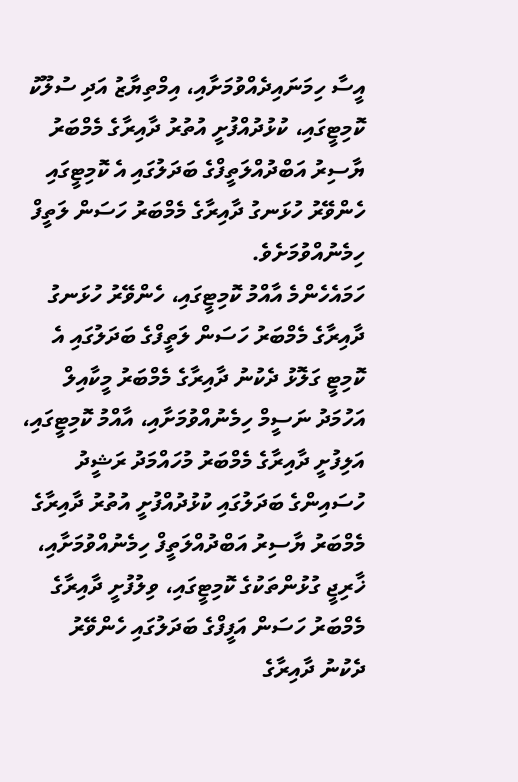އީސާ ހިމަނައިދެއްވުމަށާއި، އިމްތިޔާޒު އަދި ސުލޫކު ކޮމިޓީގައި، ކުޅުދުއްފުށީ އުތުރު ދާއިރާގެ މެމްބަރު ޔާސިރު އަބްދުއްލަތީފްގެ ބަދަލުގައި އެ ކޮމިޓީގައި ހެންވޭރު ހުޅަނގު ދާއިރާގެ މެމްބަރު ހަސަން ލަތީފް ހިމެނުއްވުމަށެވެ.
ހަމައެހެންމެ އާއްމު ކޮމިޓީގައި، ހެންވޭރު ހުޅަނގު ދާއިރާގެ މެމްބަރު ހަސަން ލަތީފްގެ ބަދަލުގައި އެ ކޮމިޓީ ގަލޮޅު ދެކުނު ދާއިރާގެ މެމްބަރު މީކާއިލް އަހުމަދު ނަސީމް ހިމެނުއްވުމަށާއި، އާއްމު ކޮމިޓީގައި، އަލިފުށީ ދާއިރާގެ މެމްބަރު މުހައްމަދު ރަޝީދު ހުސައިންގެ ބަދަލުގައި ކުޅުދުއްފުށީ އުތުރު ދާއިރާގެ މެމްބަރު ޔާސިރު އަބްދުއްލަތީފް ހިމެނުއްވުމަށާއި، ޚާރިޖީ ގުޅުންތަކުގެ ކޮމިޓީގައި، ވިލުފުށީ ދާއިރާގެ މެމްބަރު ހަސަން އަފީފްގެ ބަދަލުގައި ހެންވޭރު ދެކުނު ދާއިރާގެ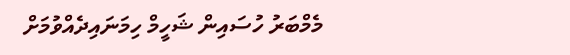މެމްބަރު ހުސައިން ޝަހީމް ހިމަނައިދެއްވުމަށް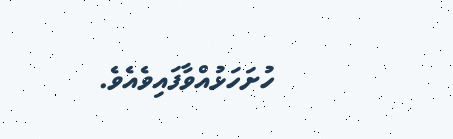ހުށަހަޅުއްވާފައިވެއެވެ.